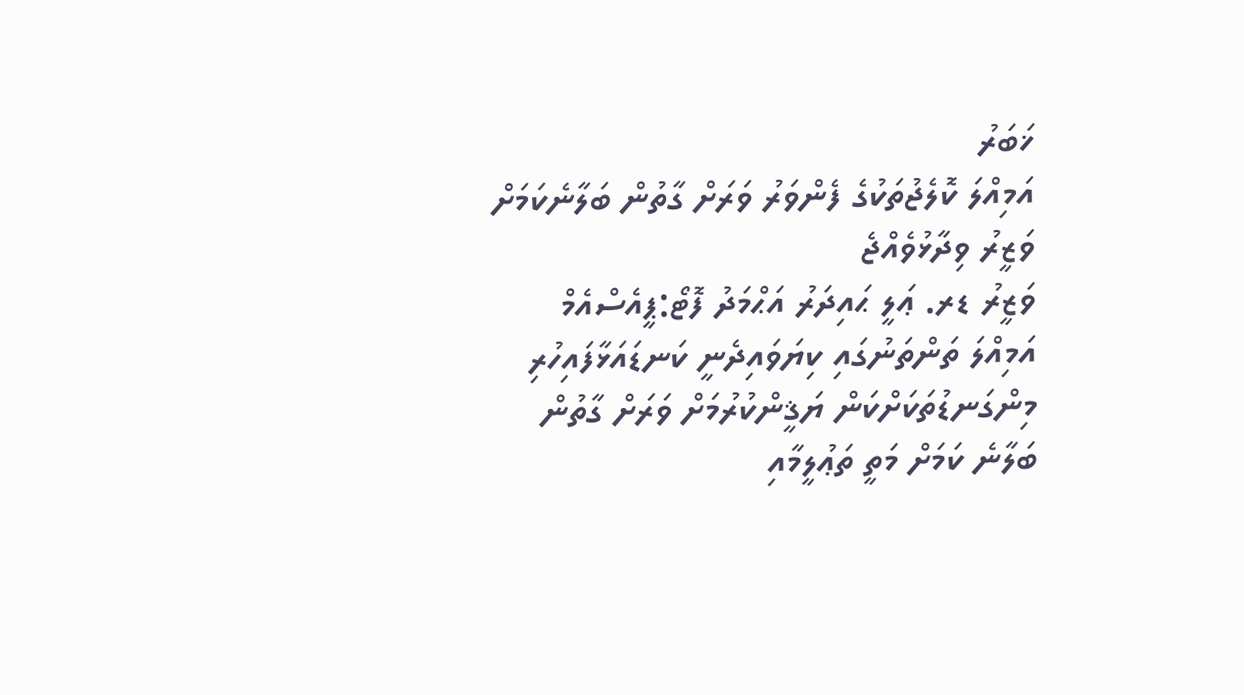ޚަބަރު
އަމިއްލަ ކޮލެޖުތަކުގެ ފެންވަރު ވަރަށް ގާތުން ބަލާނެކަމަށް ވަޒީރު ވިދާޅުވެއްޖެ
ވަޒީރު ޑރ. ޢަލީ ޙައިދަރު އަޙްމަދު ފޮޓޯ:ޕީއެސްއެމް
އަމިއްލަ ތަންތަނުގައި ކިޔަވައިދެނީ ކަނޑައަޅާފައިހުރި މިންގަނޑުތަކަށްކަން ޔަޤީންކުރުމަށް ވަރަށް ގާތުން ބަލާނެ ކަމަށް މަތީ ތަޢުލީމާއި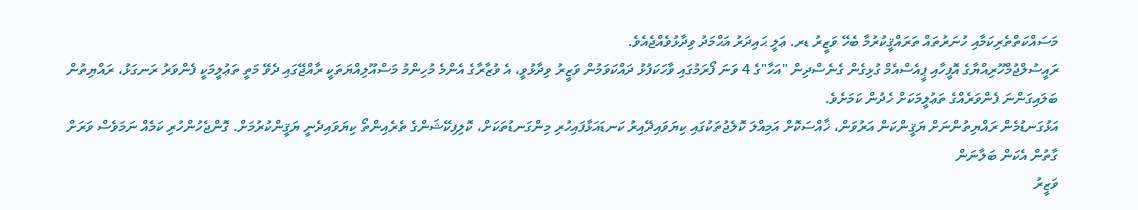މަސައްކަތްތެރިކަމާއި ހުނަރުތައް ތަރައްޤީކުރުމާ ބެހޭ ވަޒީރު ޑރ. ޢަލީ ޙައިދަރު އަޙްމަދު ވިދާޅުވެއްޖެއެވެ.
ރައީސުލްޖުމްހޫރިއްޔާގެ އޮފީހާއި ޕީއެސްއެމް ގުޅިގެން ގެނެސްދިން "އަހާ"ގެ 4 ވަނަ ފޯރަމުގައި ވާހަކަފުޅު ދައްކަވަމުން ވަޒީރު ވިދާޅުވީ، އެ ވުޒާރާގެ އެންމެ މުހިންމު މަސްއޫލިއްޔަތަކީ ރާއްޖޭގައި ދެވޭ މަތީ ތަޢުލީމަކީ ފެންވަރު ރަނގަޅު، ރައްޔިތުން ބަލައިގަންނަ ފެންވަރެއްގެ ތަޢުލީމަކަށް ހެދުން ކަމަށެވެ.
އަޅުގަނޑުމެން ރައްޔިތުންނަށް ޔަޤީންކަން އަރުވަން، ޚާއްސަކޮށް އަމިއްލަ ކޮލެޖުތަކުގައި ކިޔަވައިދޭއިރު ކަނޑައަޅާފައިހުރި މިންގަނޑުތަކަށް، ކޮލިފިކޭޝަންގެ ތެރެއިންތޯ ކިޔަވައިދެނީ ޔަޤީންކުރުމަށް. ގޮންޖެހުންހުރި ކަމެއް ނަމަވެސް ވަރަށް ގާތުން އެކަން ބަލާނަން
ވަޒީރު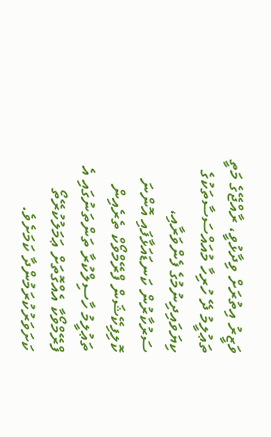ވަޒީރު އިތުރަށް ވިދާޅުވީ، ރާއްޖޭގެ މަތީ ތަޢުލީމު ދޭ ހުރިހާ މުއައްސަސާތަކުގެ ކިޔަވައިދިނުމުގެ ފެންވަރާއި، ސަރުކާރުން ކަނޑައަޅާފައި އޮންނަ ކޮލިފިކޭޝަން ފްރޭމްވޯކް ތެރެއިން ތަޢުލީމު ހާސިލްކުރާ ތަންތަނުގައި އެ ފްރޭމްވޯކާ އެއްގޮތަށް ޢަމަލުކުރޭތޯ ކަށަވަރުކުރަމުންދާ ކަމަށެވެ.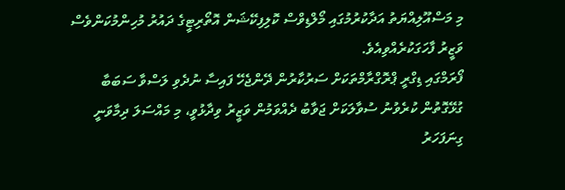މި މަސްއޫލިއްޔަތު އަދާކުރުމުގައި މޯލްޑިވްސް ކޮލިފިކޭޝަން އޮތޯރިޓީގެ ދައުރު މުހިންމުކަންވެސް ވަޒީރު ފާހަގަކުރެއްވިއެވެ.
ފޯރަމްގައި ޑިގްރީ ޕްރޮގްރާމްތަކަށް ސަރުކާރުން ދޭންޖެހޭ ފައިސާ ނުދެވި ލަސްވާ ސަބަބާ ގުޅޭގޮތުން ކުރެވުނު ސުވާލަކަށް ޖަވާބު ދެއްވަމުން ވަޒީރު ވިދާޅުވީ، މި މައްސަލަ ދިމާވަނީ ގިނަފަހަރު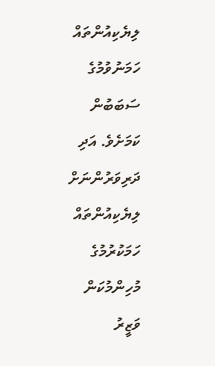ލިޔެކިއުންތައް ހަމަނުވުމުގެ ސަބަބުން ކަމަށެވެ. އަދި ދަރިވަރުންނަށް ލިޔެކިއުންތައް ހަމަކުރުމުގެ މުހިންމުކަން ވަޒީރު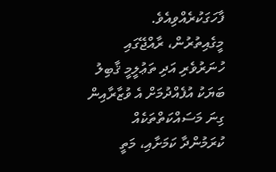ފާހަގަކުރެއްވިއެވެ.
މީގެއިތުރުން، ރާއްޖޭގައި ހުނަރުވެރި އަދި ތަޢުލީމީ ޤާބިލު ބަޔަކު އުފެއްދުމަށް އެ ވުޒާރާއިން ގިނަ މަސައްކަތްތަކެއް ކުރަމުންދާ ކަމަށާއި، މަތީ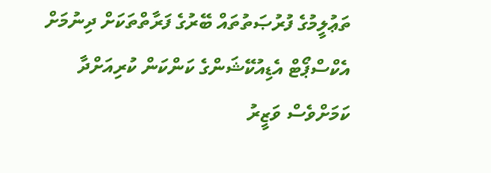ތަޢުލީމުގެ ފުރުޞަތުތައް ބޭރުގެ ފަރާތްތަކަށް ދިނުމަށް އެކްސްޕޯޓް އެޑިއުކޭޝަންގެ ކަންކަން ކުރިއަށްދާ ކަމަށްވެސް ވަޒީރު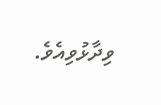ވިދާޅުވިއެވެ.